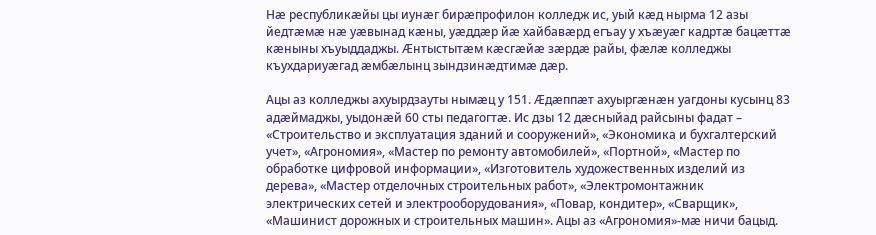Нæ республикæйы цы иунæг бирæпрофилон колледж ис, уый кæд нырма 12 азы йедтæмæ нæ уæвынад кæны, уæддæр йæ хайбавæрд егъау у хъæуæг кадртæ бацæттæ кæныны хъуыддаджы. Æнтыстытæм кæсгæйæ зæрдæ райы, фæлæ колледжы къухдариуæгад æмбæлынц зындзинæдтимæ дæр.

Ацы аз колледжы ахуырдзауты нымæц у 151. Æдæппæт ахуыргæнæн уагдоны кусынц 83 адæймаджы, уыдонæй 60 сты педагогтæ. Ис дзы 12 дæсныйад райсыны фадат – «Строительство и эксплуатация зданий и сооружений», «Экономика и бухгалтерский учет», «Агрономия», «Мастер по ремонту автомобилей», «Портной», «Мастер по обработке цифровой информации», «Изготовитель художественных изделий из дерева», «Мастер отделочных строительных работ», «Электромонтажник электрических сетей и электрооборудования», «Повар, кондитер», «Сварщик», «Машинист дорожных и строительных машин». Ацы аз «Агрономия»-мæ ничи бацыд.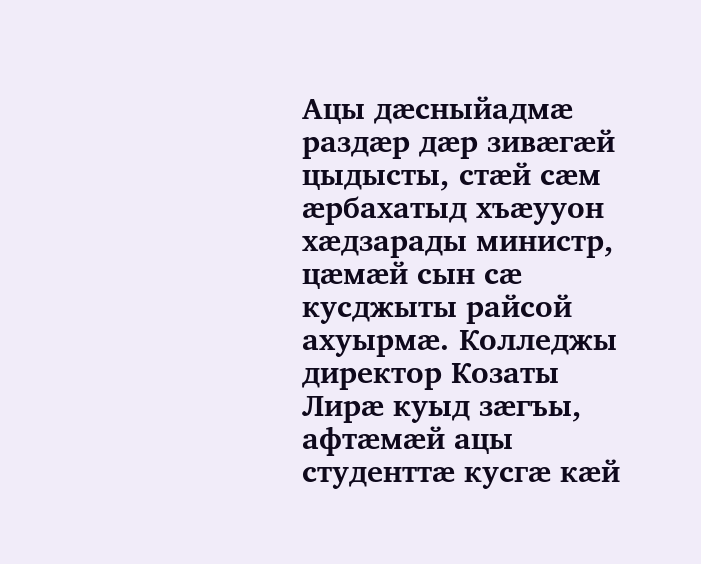Ацы дæсныйадмæ раздæр дæр зивæгæй цыдысты, стæй сæм æрбахатыд хъæууон хæдзарады министр, цæмæй сын сæ кусджыты райсой ахуырмæ. Колледжы директор Козаты Лирæ куыд зæгъы, афтæмæй ацы студенттæ кусгæ кæй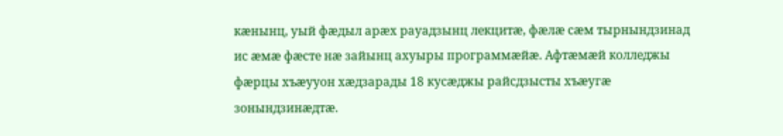кæнынц, уый фæдыл арæх рауадзынц лекцитæ, фæлæ сæм тырнындзинад ис æмæ фæсте нæ зайынц ахуыры программæйæ. Афтæмæй колледжы фæрцы хъæууон хæдзарады 18 кусæджы райсдзысты хъæугæ зонындзинæдтæ.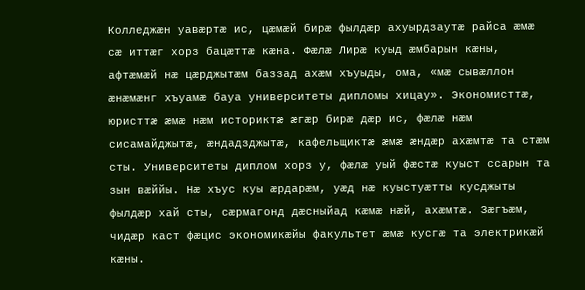Колледжæн уавæртæ ис, цæмæй бирæ фылдæр ахуырдзаутæ райса æмæ сæ иттæг хорз бацæттæ кæна. Фæлæ Лирæ куыд æмбарын кæны, афтæмæй нæ цæрджытæм баззад ахæм хъуыды, ома, «мæ сывæллон æнæмæнг хъуамæ бауа университеты дипломы хицау». Экономисттæ, юристтæ æмæ нæм историктæ æгæр бирæ дæр ис, фæлæ нæм сисамайджытæ, æндадзджытæ, кафельщиктæ æмæ æндæр ахæмтæ та стæм сты. Университеты диплом хорз у, фæлæ уый фæстæ куыст ссарын та зын вæййы. Нæ хъус куы æрдарæм, уæд нæ куыстуæтты кусджыты фылдæр хай сты, сæрмагонд дæсныйад кæмæ нæй, ахæмтæ. Зæгъæм, чидæр каст фæцис экономикæйы факультет æмæ кусгæ та электрикæй кæны.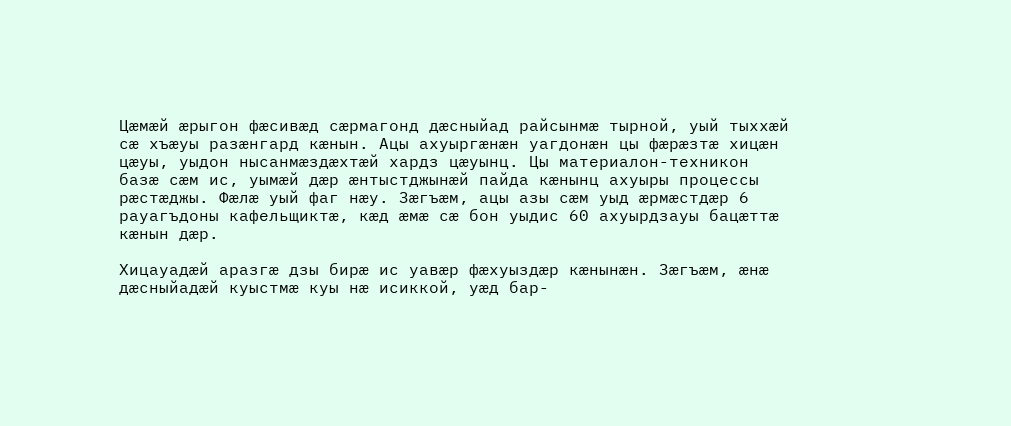Цæмæй æрыгон фæсивæд сæрмагонд дæсныйад райсынмæ тырной, уый тыххæй сæ хъæуы разæнгард кæнын. Ацы ахуыргæнæн уагдонæн цы фæрæзтæ хицæн цæуы, уыдон нысанмæздæхтæй хардз цæуынц. Цы материалон-техникон базæ сæм ис, уымæй дæр æнтыстджынæй пайда кæнынц ахуыры процессы рæстæджы. Фæлæ уый фаг нæу. Зæгъæм, ацы азы сæм уыд æрмæстдæр 6 рауагъдоны кафельщиктæ, кæд æмæ сæ бон уыдис 60 ахуырдзауы бацæттæ кæнын дæр.

Хицауадæй аразгæ дзы бирæ ис уавæр фæхуыздæр кæнынæн. Зæгъæм, æнæ дæсныйадæй куыстмæ куы нæ исиккой, уæд бар-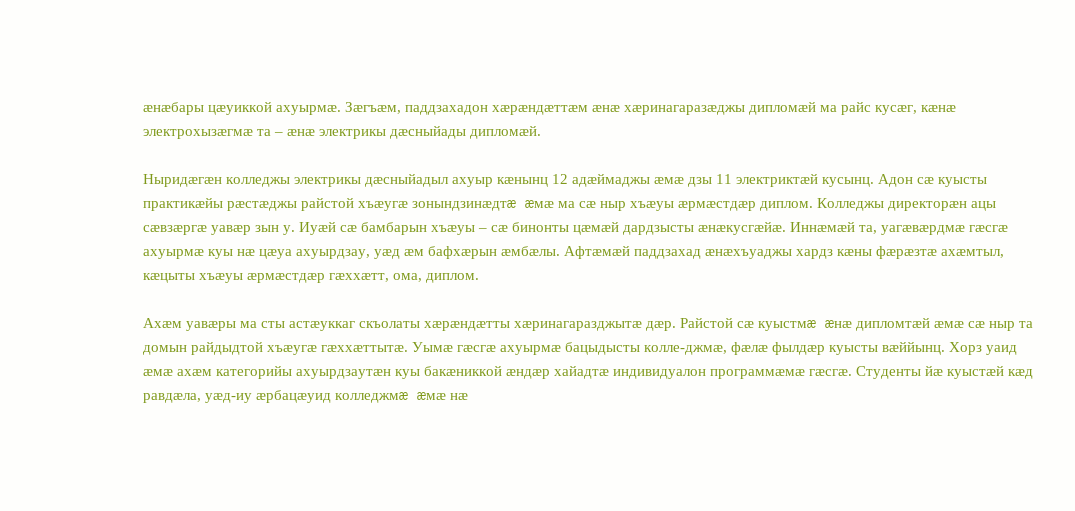æнæбары цæуиккой ахуырмæ. Зæгъæм, паддзахадон хæрæндæттæм æнæ хæринагаразæджы дипломæй ма райс кусæг, кæнæ электрохызæгмæ та – æнæ электрикы дæсныйады дипломæй.

Ныридæгæн колледжы электрикы дæсныйадыл ахуыр кæнынц 12 адæймаджы æмæ дзы 11 электриктæй кусынц. Адон сæ куысты практикæйы рæстæджы райстой хъæугæ зонындзинæдтæ æмæ ма сæ ныр хъæуы æрмæстдæр диплом. Колледжы директорæн ацы сæвзæргæ уавæр зын у. Иуæй сæ бамбарын хъæуы – сæ бинонты цæмæй дардзысты æнæкусгæйæ. Иннæмæй та, уагæвæрдмæ гæсгæ ахуырмæ куы нæ цæуа ахуырдзау, уæд æм бафхæрын æмбæлы. Афтæмæй паддзахад æнæхъуаджы хардз кæны фæрæзтæ ахæмтыл, кæцыты хъæуы æрмæстдæр гæххæтт, ома, диплом.

Ахæм уавæры ма сты астæуккаг скъолаты хæрæндæтты хæринагаразджытæ дæр. Райстой сæ куыстмæ æнæ дипломтæй æмæ сæ ныр та домын райдыдтой хъæугæ гæххæттытæ. Уымæ гæсгæ ахуырмæ бацыдысты колле-джмæ, фæлæ фылдæр куысты вæййынц. Хорз уаид æмæ ахæм категорийы ахуырдзаутæн куы бакæниккой æндæр хайадтæ индивидуалон программæмæ гæсгæ. Студенты йæ куыстæй кæд равдæла, уæд-иу æрбацæуид колледжмæ æмæ нæ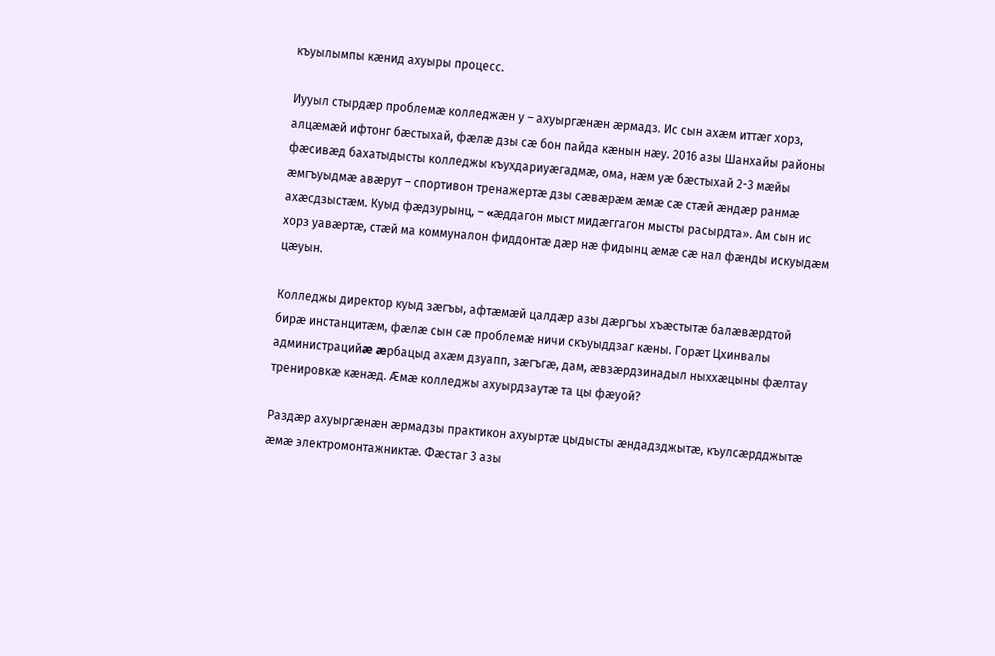къуылымпы кæнид ахуыры процесс.

Иууыл стырдæр проблемæ колледжæн у – ахуыргæнæн æрмадз. Ис сын ахæм иттæг хорз, алцæмæй ифтонг бæстыхай, фæлæ дзы сæ бон пайда кæнын нæу. 2016 азы Шанхайы районы фæсивæд бахатыдысты колледжы къухдариуæгадмæ, ома, нæм уæ бæстыхай 2-3 мæйы æмгъуыдмæ авæрут – спортивон тренажертæ дзы сæвæрæм æмæ сæ стæй æндæр ранмæ ахæсдзыстæм. Куыд фæдзурынц, – «æддагон мыст мидæггагон мысты расырдта». Ам сын ис хорз уавæртæ, стæй ма коммуналон фиддонтæ дæр нæ фидынц æмæ сæ нал фæнды искуыдæм цæуын.

Колледжы директор куыд зæгъы, афтæмæй цалдæр азы дæргъы хъæстытæ балæвæрдтой бирæ инстанцитæм, фæлæ сын сæ проблемæ ничи скъуыддзаг кæны. Горæт Цхинвалы администрацийæ æрбацыд ахæм дзуапп, зæгъгæ, дам, æвзæрдзинадыл ныххæцыны фæлтау тренировкæ кæнæд. Æмæ колледжы ахуырдзаутæ та цы фæуой?

Раздæр ахуыргæнæн æрмадзы практикон ахуыртæ цыдысты æндадзджытæ, къулсæрдджытæ æмæ электромонтажниктæ. Фæстаг 3 азы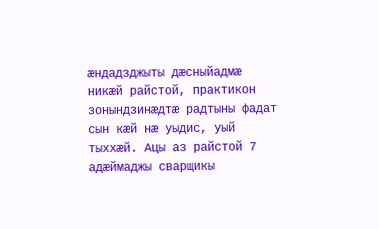æндадзджыты дæсныйадмæ никæй райстой, практикон зонындзинæдтæ радтыны фадат сын кæй нæ уыдис, уый тыххæй. Ацы аз райстой 7 адæймаджы сварщикы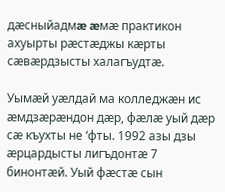дæсныйадмæ æмæ практикон ахуырты рæстæджы кæрты сæвæрдзысты халагъудтæ.

Уымæй уæлдай ма колледжæн ис æмдзæрæндон дæр, фæлæ уый дæр сæ къухты не ‘фты. 1992 азы дзы æрцардысты лигъдонтæ 7 бинонтæй. Уый фæстæ сын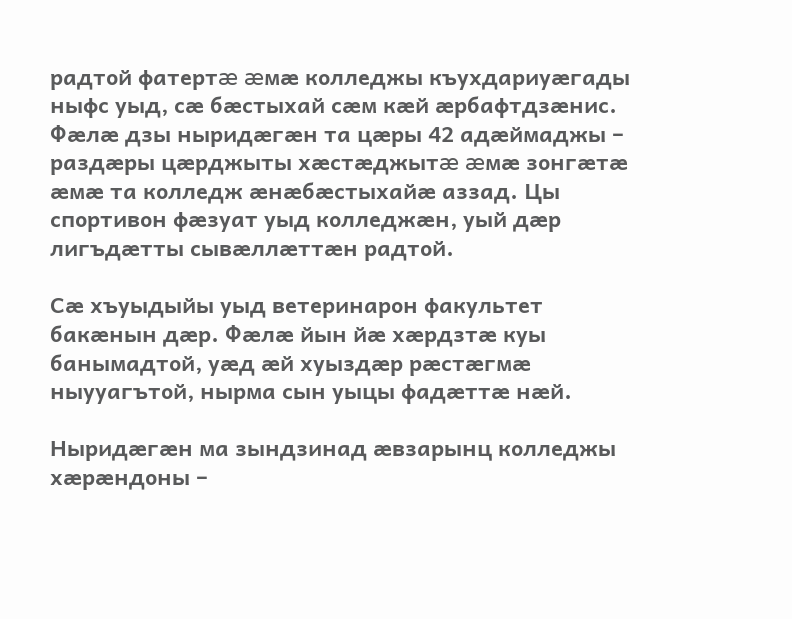радтой фатертæ æмæ колледжы къухдариуæгады ныфс уыд, сæ бæстыхай сæм кæй æрбафтдзæнис. Фæлæ дзы ныридæгæн та цæры 42 адæймаджы – раздæры цæрджыты хæстæджытæ æмæ зонгæтæ æмæ та колледж æнæбæстыхайæ аззад. Цы спортивон фæзуат уыд колледжæн, уый дæр лигъдæтты сывæллæттæн радтой.

Сæ хъуыдыйы уыд ветеринарон факультет бакæнын дæр. Фæлæ йын йæ хæрдзтæ куы банымадтой, уæд æй хуыздæр рæстæгмæ ныууагътой, нырма сын уыцы фадæттæ нæй.

Ныридæгæн ма зындзинад æвзарынц колледжы хæрæндоны –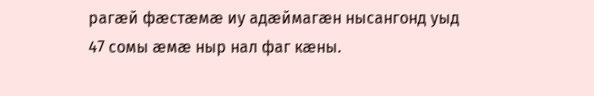рагæй фæстæмæ иу адæймагæн нысангонд уыд 47 сомы æмæ ныр нал фаг кæны.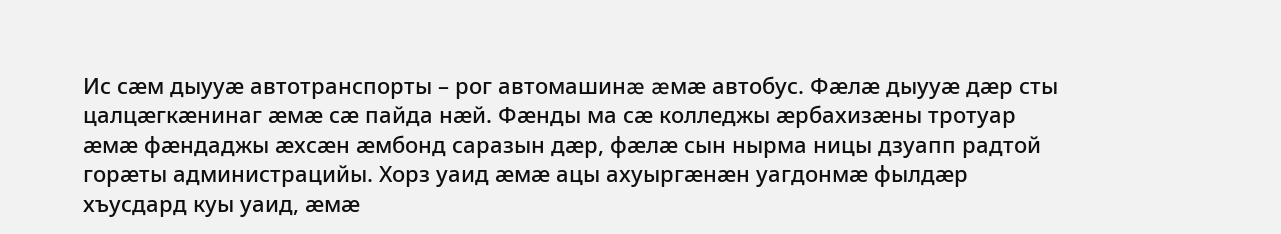Ис сæм дыууæ автотранспорты – рог автомашинæ æмæ автобус. Фæлæ дыууæ дæр сты цалцæгкæнинаг æмæ сæ пайда нæй. Фæнды ма сæ колледжы æрбахизæны тротуар æмæ фæндаджы æхсæн æмбонд саразын дæр, фæлæ сын нырма ницы дзуапп радтой горæты администрацийы. Хорз уаид æмæ ацы ахуыргæнæн уагдонмæ фылдæр хъусдард куы уаид, æмæ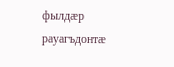фылдæр рауагъдонтæ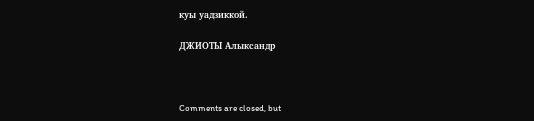куы уадзиккой.

ДЖИОТЫ Алыксандр



Comments are closed, but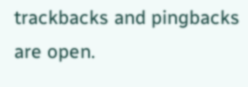trackbacks and pingbacks are open.